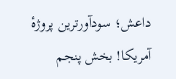داعش؛ سودآورترین پروژهٔ آمریکا! بخش پنجم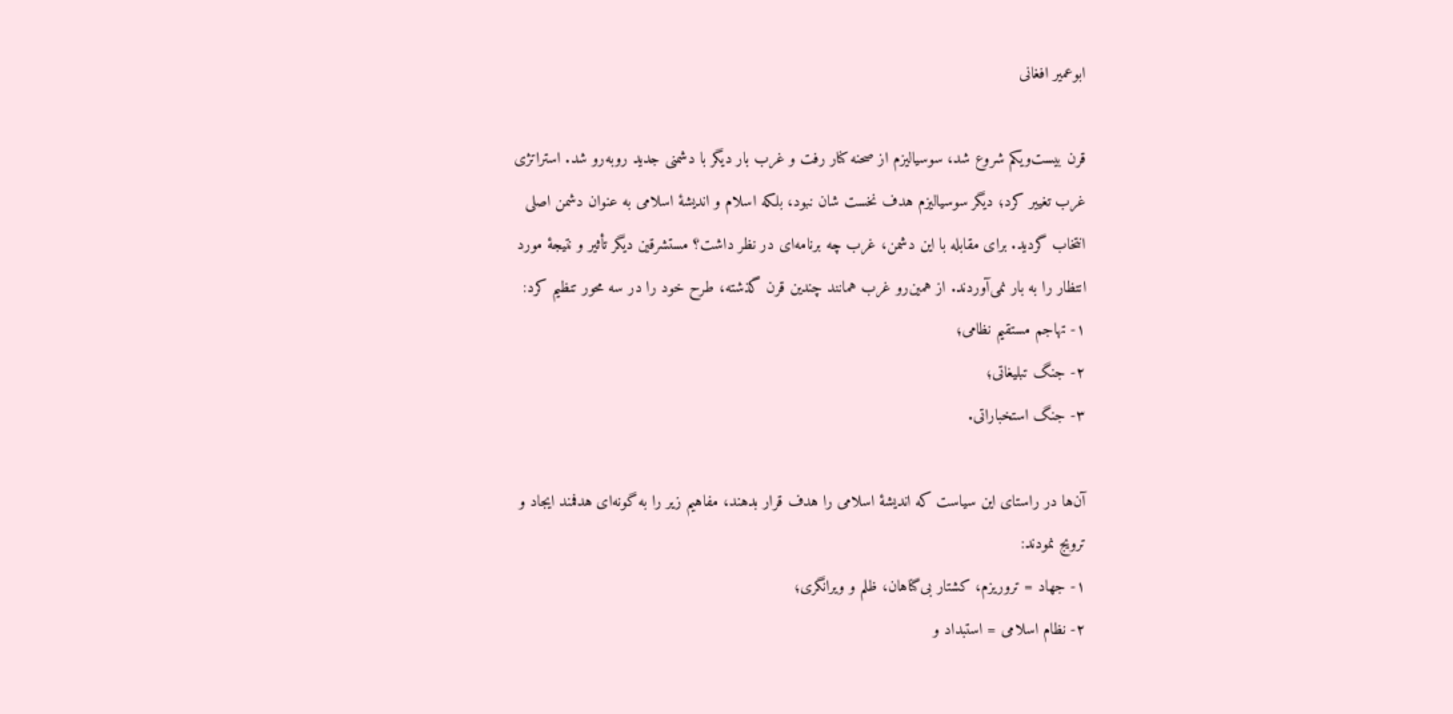ابوعمیر افغانی

قرن بیست‌ویکم شروع شد، سوسیالیزم از صحنه کنار رفت و غرب بار دیگر با دشمنی جدید روبه‌رو شد. استراتژی غرب تغییر کرد؛ دیگر سوسیالیزم هدف نخست شان نبود، بلکه اسلام و اندیشهٔ اسلامی به‌ عنوان دشمن اصلی انتخاب گردید. برای مقابله با این دشمن، غرب چه برنامه‌ای در نظر داشت؟ مستشرقین دیگر تأثیر و نتیجهٔ مورد انتظار را به بار نمی‌آوردند. از همین‌رو غرب همانند چندین قرن گذشته، طرح خود را در سه محور تنظیم کرد:
۱- تهاجم مستقیم نظامی؛
۲- جنگ تبلیغاتی؛
۳- جنگ استخباراتی.

آن‌ها در راستای این سیاست که اندیشهٔ اسلامی را هدف قرار بدهند، مفاهیم زیر را به‌ گونه‌ای هدفمند ایجاد و ترویج نمودند:
۱- جهاد = تروریزم، کشتار بی‌گناهان، ظلم و ویرانگری؛
۲- نظام اسلامی = استبداد و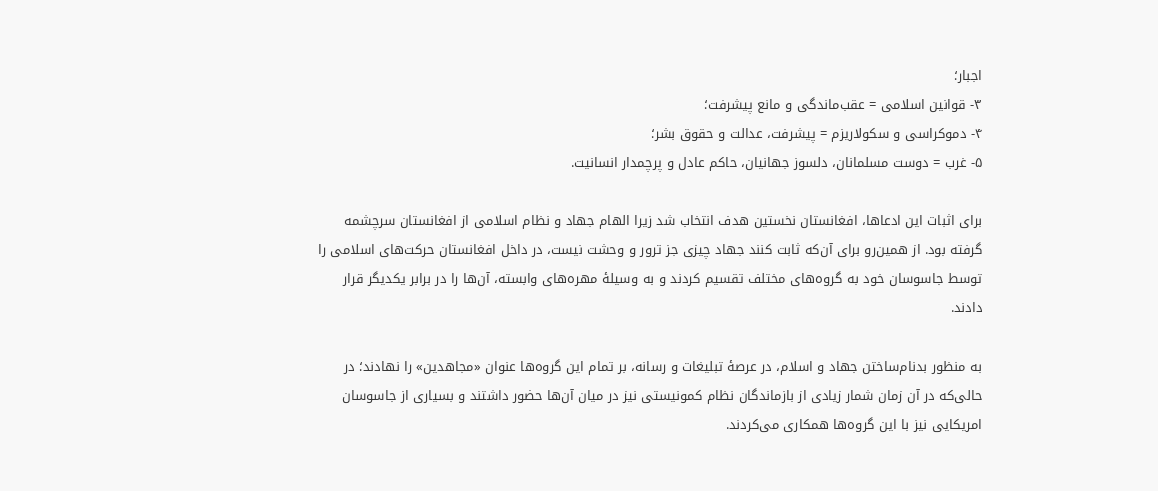اجبار؛
۳- قوانین اسلامی = عقب‌ماندگی و مانع پیشرفت؛
۴- دموکراسی و سکولاریزم = پیشرفت، عدالت و حقوق بشر؛
۵- غرب = دوست مسلمانان، دلسوز جهانیان، حاکم عادل و پرچمدار انسانیت.

برای اثبات این ادعاها، افغانستان نخستین هدف انتخاب شد زیرا الهام جهاد و نظام اسلامی از افغانستان سرچشمه گرفته بود. از همین‌رو برای آن‌که ثابت کنند جهاد چیزی جز ترور و وحشت نیست، در داخل افغانستان حرکت‌های اسلامی را توسط جاسوسان خود به گروه‌های مختلف تقسیم کردند و به وسیلهٔ مهره‌های وابسته، آن‌ها را در برابر یکدیگر قرار دادند.

به‌ منظور بدنام‌ساختن جهاد و اسلام، در عرصهٔ تبلیغات و رسانه، بر تمام این گروه‌ها عنوان «مجاهدین» را نهادند؛ در حالی‌که در آن زمان شمار زیادی از بازماندگان نظام کمونیستی نیز در میان آن‌ها حضور داشتند و بسیاری از جاسوسان امریکایی نیز با این گروه‌ها همکاری می‌کردند.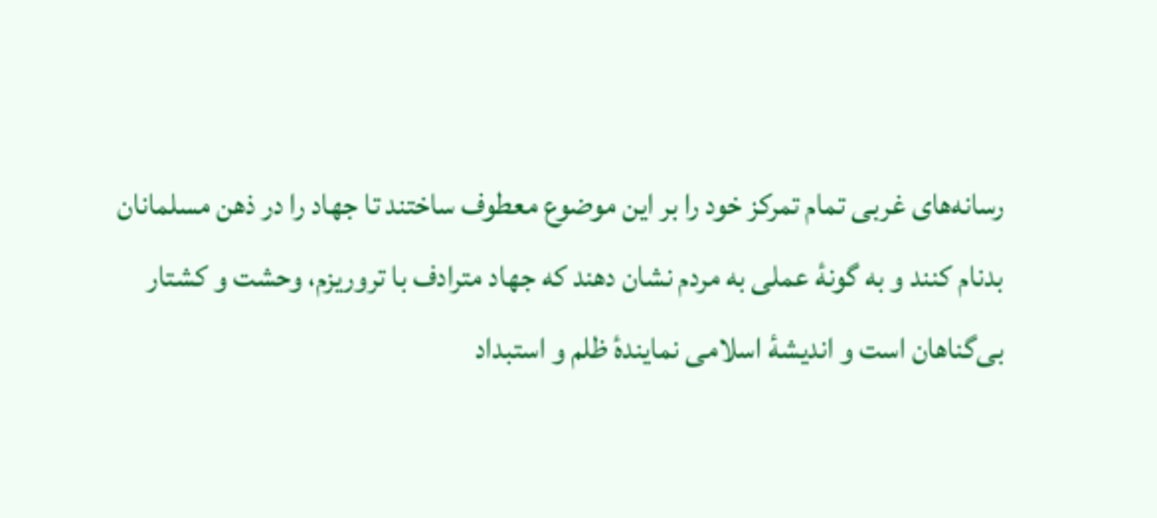رسانه‌های غربی تمام تمرکز خود را بر این موضوع معطوف ساختند تا جهاد را در ذهن مسلمانان بدنام کنند و به‌ گونهٔ عملی به مردم نشان دهند که جهاد مترادف با تروریزم، وحشت و کشتار بی‌گناهان است و اندیشهٔ اسلامی نمایندهٔ ظلم و استبداد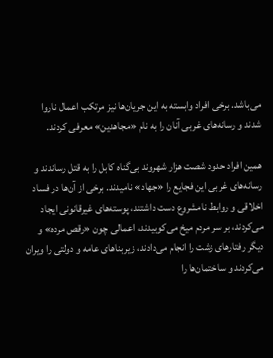می‌باشد. برخی افراد وابسته به این جریان‌ها نیز مرتکب اعمال ناروا شدند و رسانه‌های غربی آنان را به نام «مجاهدین» معرفی کردند.

همین افراد حدود شصت هزار شهروند بی‌گناه کابل را به قتل رساندند و رسانه‌های غربی این فجایع را «جهاد» نامیدند. برخی از آن‌ها در فساد اخلاقی و روابط نامشروع دست داشتند، پوسته‌های غیرقانونی ایجاد می‌کردند، بر سر مردم میخ می‌کوبیدند، اعمالی چون «رقص مرده» و دیگر رفتارهای زشت را انجام می‌دادند، زیربناهای عامه و دولتی را ویران می‌کردند و ساختمان‌ها را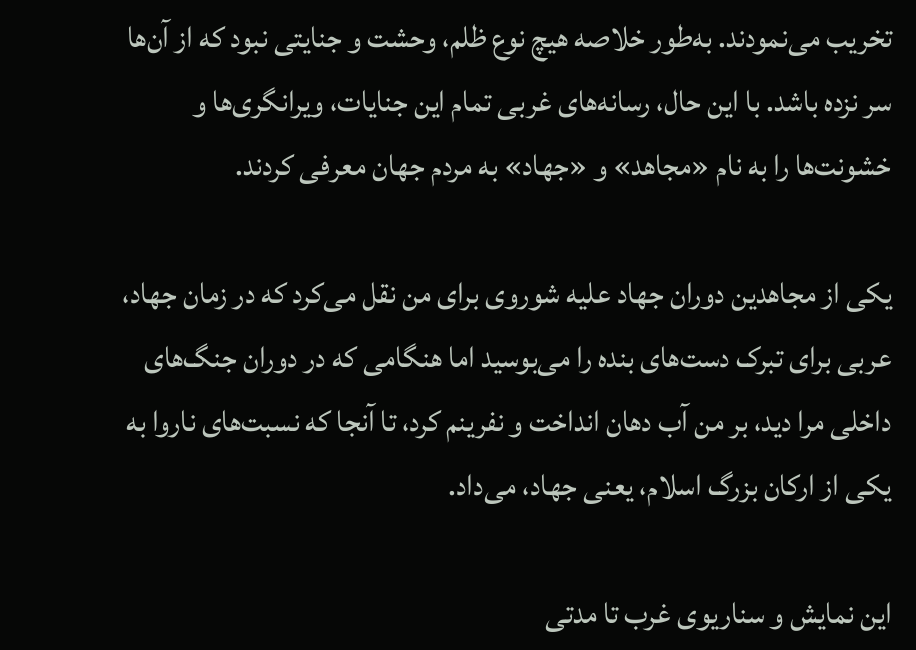تخریب می‌نمودند. به‌طور خلاصه هیچ نوع ظلم، وحشت و جنایتی نبود که از آن‌ها سر نزده باشد. با این حال، رسانه‌های غربی تمام این جنایات، ویرانگری‌ها و خشونت‌ها را به نام «مجاهد» و «جهاد» به مردم جهان معرفی کردند.

یکی از مجاهدین دوران جهاد علیه شوروی برای من نقل می‌کرد که در زمان جهاد، عربی برای تبرک دست‌های بنده را می‌بوسید اما هنگامی که در دوران جنگ‌های داخلی مرا دید، بر من آب دهان انداخت و نفرینم کرد، تا آنجا که نسبت‌های ناروا به یکی از ارکان بزرگ اسلام، یعنی جهاد، می‌داد.

این نمایش و سناریوی غرب تا مدتی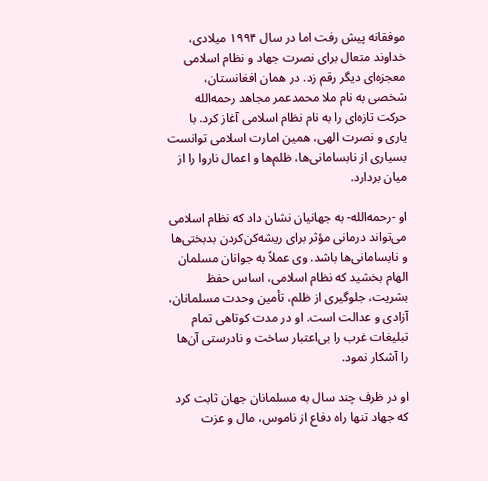موفقانه پیش رفت اما در سال ۱۹۹۴ میلادی، خداوند متعال برای نصرت جهاد و نظام اسلامی معجزه‌ای دیگر رقم زد. در همان افغانستان، شخصی به نام ملا محمدعمر مجاهد رحمه‌الله حرکت تازه‌ای را به نام نظام اسلامی آغاز کرد. با یاری و نصرت الهی، همین امارت اسلامی توانست بسیاری از نابسامانی‌ها، ظلم‌ها و اعمال ناروا را از میان بردارد.

او -رحمه‌الله- به جهانیان نشان داد که نظام اسلامی می‌تواند درمانی مؤثر برای ریشه‌کن‌کردن بدبختی‌ها و نابسامانی‌ها باشد. وی عملاً به جوانان مسلمان الهام بخشید که نظام اسلامی، اساس حفظ بشریت، جلوگیری از ظلم، تأمین وحدت مسلمانان، آزادی و عدالت است. او در مدت کوتاهی تمام تبلیغات غرب را بی‌اعتبار ساخت و نادرستی آن‌ها را آشکار نمود.

او در ظرف چند سال به مسلمانان جهان ثابت کرد که جهاد تنها راه دفاع از ناموس، مال و عزت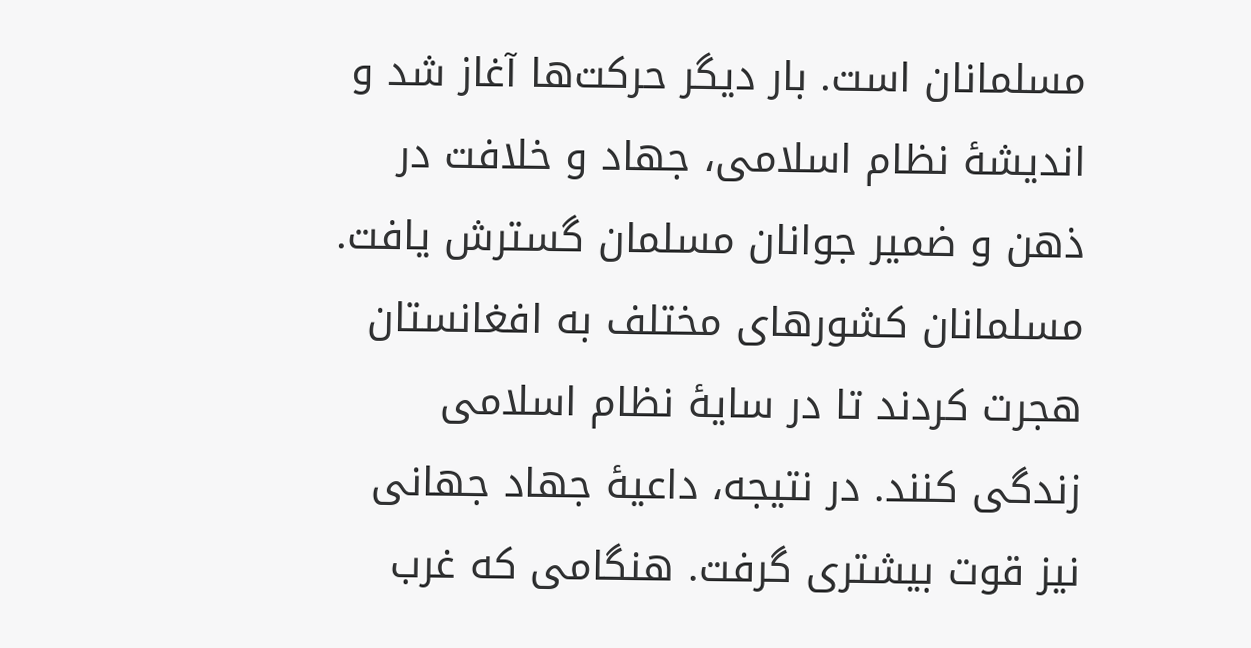مسلمانان است. بار دیگر حرکت‌ها آغاز شد و اندیشهٔ نظام اسلامی، جهاد و خلافت در ذهن و ضمیر جوانان مسلمان گسترش یافت. مسلمانان کشورهای مختلف به افغانستان هجرت کردند تا در سایهٔ نظام اسلامی زندگی کنند. در نتیجه، داعیهٔ جهاد جهانی نیز قوت بیشتری گرفت. هنگامی که غرب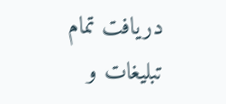دریافت تمام تبلیغات و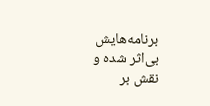برنامه‌هایش بی‌اثر شده و نقش بر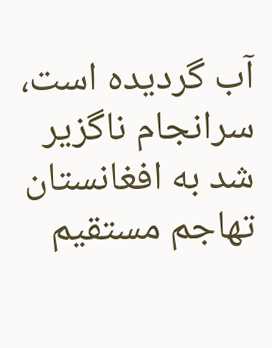آب گردیده است، سرانجام ناگزیر شد به افغانستان تهاجم مستقیم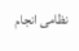نظامی انجام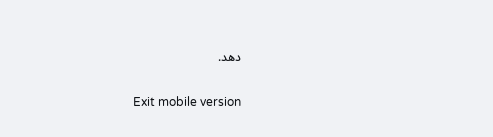دهد.

Exit mobile version